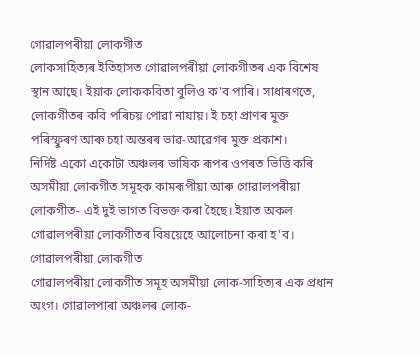গোৱালপৰীয়া লোকগীত
লোকসাহিত্যৰ ইতিহাসত গোৱালপৰীয়া লোকগীতৰ এক বিশেষ স্থান আছে। ইয়াক লোককবিতা বুলিও ক'ব পাৰি। সাধাৰণতে, লোকগীতৰ কবি পৰিচয় পোৱা নাযায়। ই চহা প্ৰাণৰ মুক্ত পৰিস্ফুৰণ আৰু চহা অন্তৰৰ ভাৱ-আৱেগৰ মুক্ত প্ৰকাশ।
নিৰ্দিষ্ট একো একোটা অঞ্চলৰ ভাষিক ৰূপৰ ওপৰত ভিত্তি কৰি অসমীয়া লোকগীত সমূহক কামৰূপীয়া আৰু গোৱালপৰীয়া লোকগীত- এই দুই ভাগত বিভক্ত কৰা হৈছে। ইয়াত অকল গোৱালপৰীয়া লোকগীতৰ বিষয়েহে আলোচনা কৰা হ'ব।
গোৱালপৰীয়া লোকগীত
গোৱালপৰীয়া লোকগীত সমূহ অসমীয়া লোক-সাহিত্যৰ এক প্ৰধান অংগ। গোৱালপাৰা অঞ্চলৰ লোক-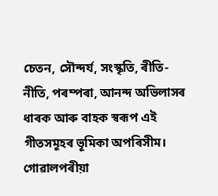চেতন, সৌন্দৰ্য, সংস্কৃতি, ৰীতি-নীতি, পৰম্পৰা, আনন্দ অভিলাসৰ ধাৰক আৰু বাহক স্বৰূপ এই গীতসমূহৰ ভূমিকা অপৰিসীম।
গোৱালপৰীয়া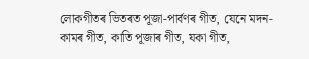লোকগীতৰ ভিতৰত পূজা-পাৰ্বণৰ গীত, যেনে মদন-কামৰ গীত, কাতি পূজাৰ গীত, যকা গীত,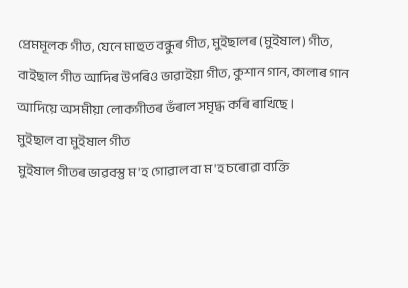প্ৰেমমূলক গীত, যেনে মাহুত বন্ধুৰ গীত, মুইছালৰ (মুইষাল) গীত, বাইছাল গীত আদিৰ উপৰিও ভাৱাইয়া গীত, কুশান গান, কালাৰ গান আদিয়ে অসমীয়া লোকগীতৰ ভঁৰাল সমৃদ্ধ কৰি ৰাখিছে।
মুইছাল বা মুইষাল গীত
মুইষাল গীতৰ ভাৱবস্তু ম'হ গোৱাল বা ম'হ চৰোৱা ব্যক্তি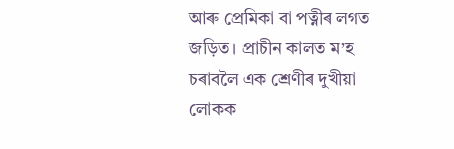আৰু প্ৰেমিকা বা পত্নীৰ লগত জড়িত। প্ৰাচীন কালত ম’হ চৰাবলৈ এক শ্ৰেণীৰ দুখীয়া লোকক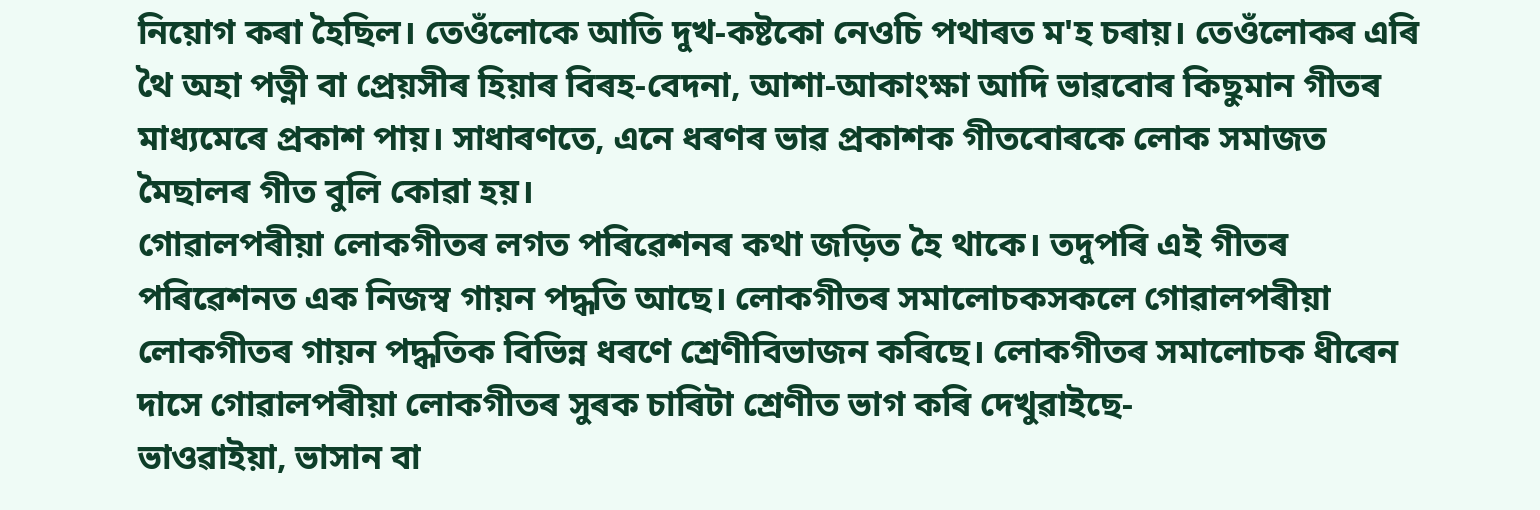নিয়োগ কৰা হৈছিল। তেওঁলোকে আতি দুখ-কষ্টকো নেওচি পথাৰত ম'হ চৰায়। তেওঁলোকৰ এৰি থৈ অহা পত্নী বা প্ৰেয়সীৰ হিয়াৰ বিৰহ-বেদনা, আশা-আকাংক্ষা আদি ভাৱবোৰ কিছুমান গীতৰ মাধ্যমেৰে প্ৰকাশ পায়। সাধাৰণতে, এনে ধৰণৰ ভাৱ প্ৰকাশক গীতবোৰকে লোক সমাজত মৈছালৰ গীত বুলি কোৱা হয়।
গোৱালপৰীয়া লোকগীতৰ লগত পৰিৱেশনৰ কথা জড়িত হৈ থাকে। তদুপৰি এই গীতৰ পৰিৱেশনত এক নিজস্ব গায়ন পদ্ধতি আছে। লোকগীতৰ সমালোচকসকলে গোৱালপৰীয়া লোকগীতৰ গায়ন পদ্ধতিক বিভিন্ন ধৰণে শ্ৰেণীবিভাজন কৰিছে। লোকগীতৰ সমালোচক ধীৰেন দাসে গোৱালপৰীয়া লোকগীতৰ সুৰক চাৰিটা শ্ৰেণীত ভাগ কৰি দেখুৱাইছে-
ভাওৱাইয়া, ভাসান বা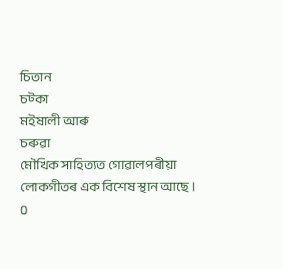চিতান
চট্কা
মইষালী আৰু
চৰুৱা
মৌখিক সাহিত্যত গোৱালপৰীয়া লোকগীতৰ এক বিশেষ স্থান আছে।
0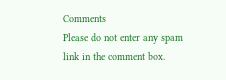Comments
Please do not enter any spam link in the comment box.